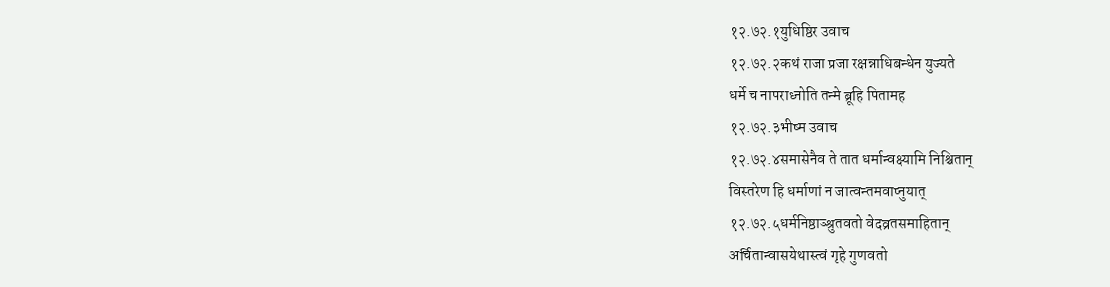१२.७२.१युधिष्ठिर उवाच
१२.७२.२कथं राजा प्रजा रक्षन्नाधिबन्धेन युज्यते
धर्मे च नापराध्नोति तन्मे ब्रूहि पितामह
१२.७२.३भीष्म उवाच
१२.७२.४समासेनैव ते तात धर्मान्वक्ष्यामि निश्चितान्
विस्तरेण हि धर्माणां न जात्वन्तमवाप्नुयात्
१२.७२.५धर्मनिष्ठाञ्श्रुतवतो वेदव्रतसमाहितान्
अर्चितान्वासयेथास्त्वं गृहे गुणवतो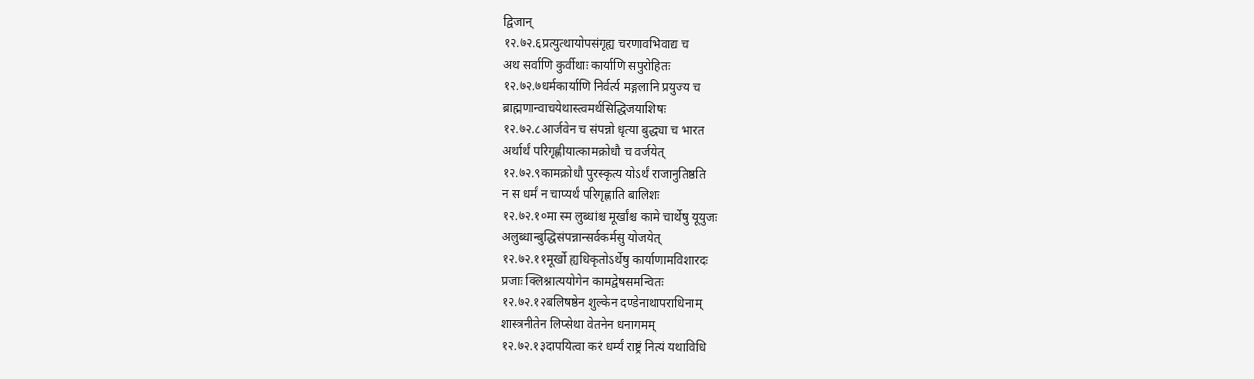द्विजान्
१२.७२.६प्रत्युत्थायोपसंगृह्य चरणावभिवाद्य च
अथ सर्वाणि कुर्वीथाः कार्याणि सपुरोहितः
१२.७२.७धर्मकार्याणि निर्वर्त्य मङ्गलानि प्रयुज्य च
ब्राह्मणान्वाचयेथास्त्वमर्थसिद्धिजयाशिषः
१२.७२.८आर्जवेन च संपन्नो धृत्या बुद्ध्या च भारत
अर्थार्थं परिगृह्णीयात्कामक्रोधौ च वर्जयेत्
१२.७२.९कामक्रोधौ पुरस्कृत्य योऽर्थं राजानुतिष्ठति
न स धर्मं न चाप्यर्थं परिगृह्णाति बालिशः
१२.७२.१०मा स्म लुब्धांश्च मूर्खांश्च कामे चार्थेषु यूयुजः
अलुब्धान्बुद्धिसंपन्नान्सर्वकर्मसु योजयेत्
१२.७२.११मूर्खो ह्यधिकृतोऽर्थेषु कार्याणामविशारदः
प्रजाः क्लिश्नात्ययोगेन कामद्वेषसमन्वितः
१२.७२.१२बलिषष्ठेन शुल्केन दण्डेनाथापराधिनाम्
शास्त्रनीतेन लिप्सेथा वेतनेन धनागमम्
१२.७२.१३दापयित्वा करं धर्म्यं राष्ट्रं नित्यं यथाविधि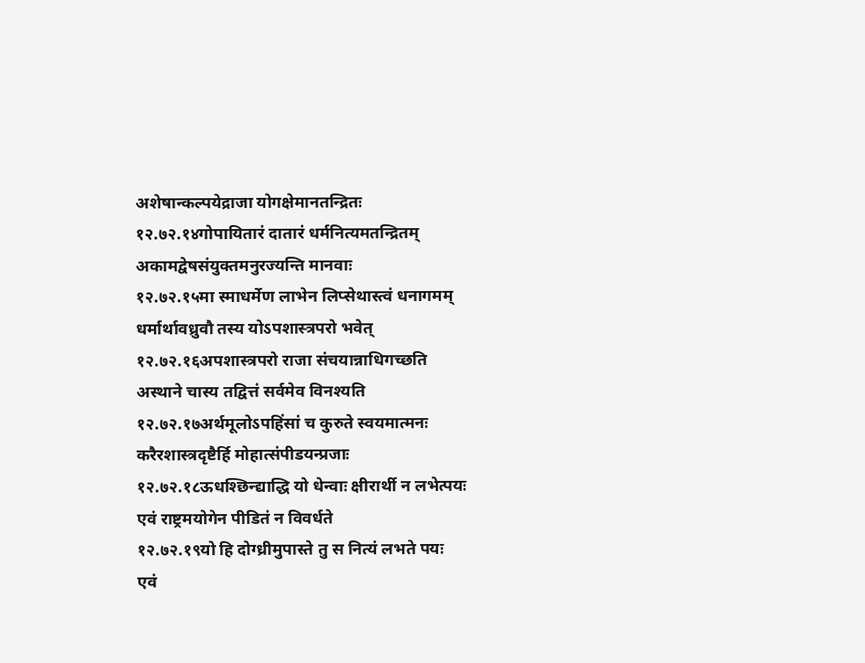अशेषान्कल्पयेद्राजा योगक्षेमानतन्द्रितः
१२.७२.१४गोपायितारं दातारं धर्मनित्यमतन्द्रितम्
अकामद्वेषसंयुक्तमनुरज्यन्ति मानवाः
१२.७२.१५मा स्माधर्मेण लाभेन लिप्सेथास्त्वं धनागमम्
धर्मार्थावध्रुवौ तस्य योऽपशास्त्रपरो भवेत्
१२.७२.१६अपशास्त्रपरो राजा संचयान्नाधिगच्छति
अस्थाने चास्य तद्वित्तं सर्वमेव विनश्यति
१२.७२.१७अर्थमूलोऽपहिंसां च कुरुते स्वयमात्मनः
करैरशास्त्रदृष्टैर्हि मोहात्संपीडयन्प्रजाः
१२.७२.१८ऊधश्छिन्द्याद्धि यो धेन्वाः क्षीरार्थी न लभेत्पयः
एवं राष्ट्रमयोगेन पीडितं न विवर्धते
१२.७२.१९यो हि दोग्ध्रीमुपास्ते तु स नित्यं लभते पयः
एवं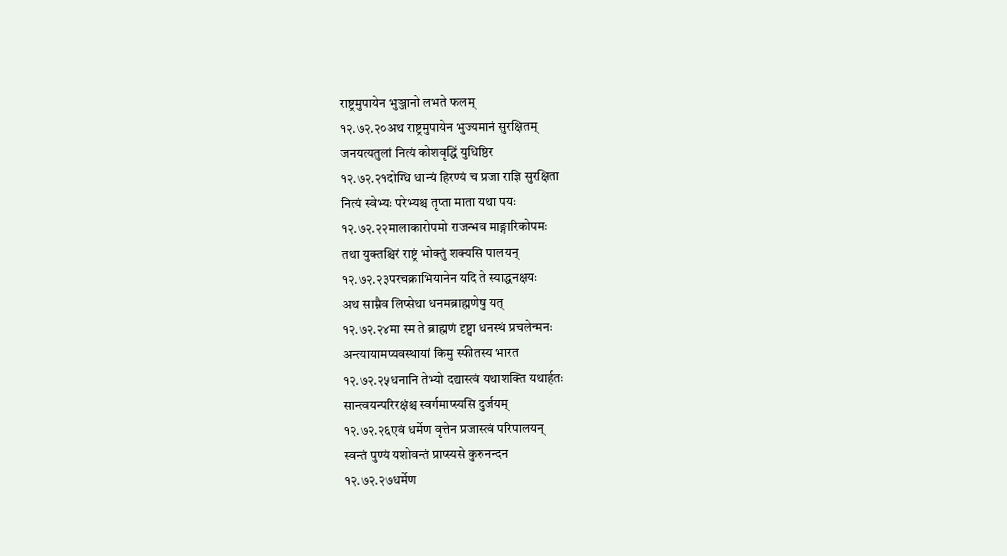राष्ट्रमुपायेन भुञ्जानो लभते फलम्
१२.७२.२०अथ राष्ट्रमुपायेन भुज्यमानं सुरक्षितम्
जनयत्यतुलां नित्यं कोशवृद्धिं युधिष्ठिर
१२.७२.२१दोग्धि धान्यं हिरण्यं च प्रजा राज्ञि सुरक्षिता
नित्यं स्वेभ्यः परेभ्यश्च तृप्ता माता यथा पयः
१२.७२.२२मालाकारोपमो राजन्भव माङ्गारिकोपमः
तथा युक्तश्चिरं राष्ट्रं भोक्तुं शक्यसि पालयन्
१२.७२.२३परचक्राभियानेन यदि ते स्याद्धनक्षयः
अथ साम्नैव लिप्सेथा धनमब्राह्मणेषु यत्
१२.७२.२४मा स्म ते ब्राह्मणं दृष्ट्वा धनस्थं प्रचलेन्मनः
अन्त्यायामप्यवस्थायां किमु स्फीतस्य भारत
१२.७२.२५धनानि तेभ्यो दद्यास्त्वं यथाशक्ति यथार्हतः
सान्त्वयन्परिरक्षंश्च स्वर्गमाप्स्यसि दुर्जयम्
१२.७२.२६एवं धर्मेण वृत्तेन प्रजास्त्वं परिपालयन्
स्वन्तं पुण्यं यशोवन्तं प्राप्स्यसे कुरुनन्दन
१२.७२.२७धर्मेण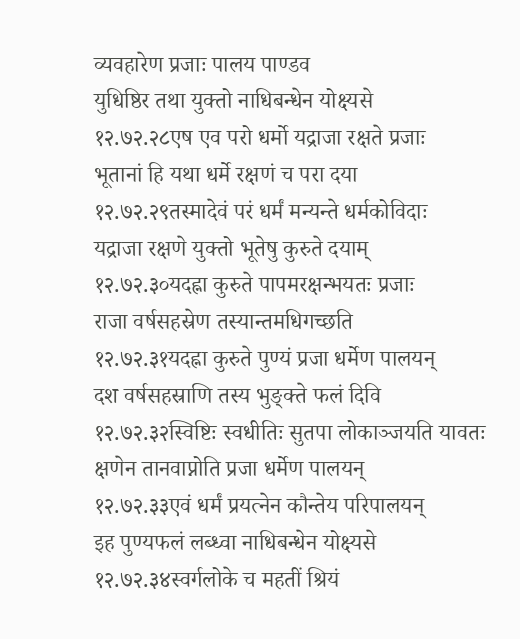व्यवहारेण प्रजाः पालय पाण्डव
युधिष्ठिर तथा युक्तो नाधिबन्धेन योक्ष्यसे
१२.७२.२८एष एव परो धर्मो यद्राजा रक्षते प्रजाः
भूतानां हि यथा धर्मे रक्षणं च परा दया
१२.७२.२९तस्मादेवं परं धर्मं मन्यन्ते धर्मकोविदाः
यद्राजा रक्षणे युक्तो भूतेषु कुरुते दयाम्
१२.७२.३०यदह्ना कुरुते पापमरक्षन्भयतः प्रजाः
राजा वर्षसहस्रेण तस्यान्तमधिगच्छति
१२.७२.३१यदह्ना कुरुते पुण्यं प्रजा धर्मेण पालयन्
दश वर्षसहस्राणि तस्य भुङ्क्ते फलं दिवि
१२.७२.३२स्विष्टिः स्वधीतिः सुतपा लोकाञ्जयति यावतः
क्षणेन तानवाप्नोति प्रजा धर्मेण पालयन्
१२.७२.३३एवं धर्मं प्रयत्नेन कौन्तेय परिपालयन्
इह पुण्यफलं लब्ध्वा नाधिबन्धेन योक्ष्यसे
१२.७२.३४स्वर्गलोके च महतीं श्रियं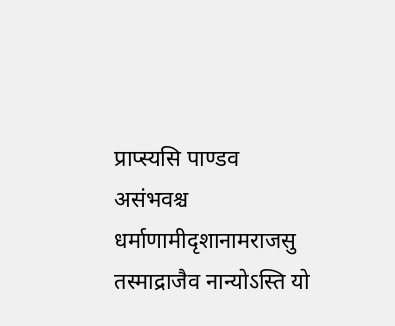प्राप्स्यसि पाण्डव
असंभवश्च धर्माणामीदृशानामराजसु
तस्माद्राजैव नान्योऽस्ति यो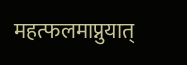महत्फलमाप्नुयात्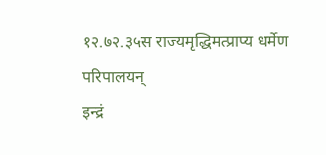१२.७२.३५स राज्यमृद्धिमत्प्राप्य धर्मेण परिपालयन्
इन्द्रं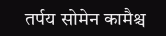तर्पय सोमेन कामैश्च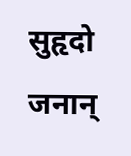सुहृदो जनान्